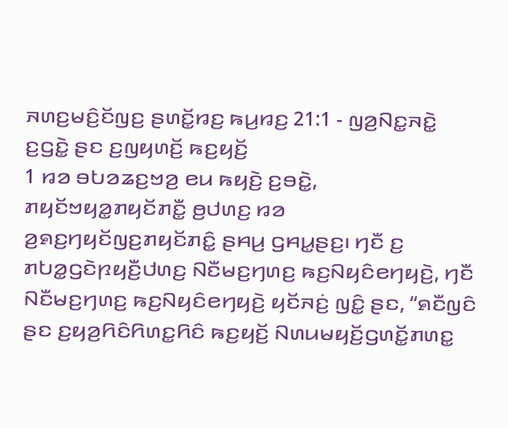ꤏꤛꤢ꤬ꤗꤢꤨ꤬ꤢꤩꤜꤢ꤬ ꤔꤛꤢꤩ꤭ꤙꤢ꤬ ꤒꤣ꤬ꤙꤢ꤬ 21:1 - ꤜꤤ꤬ꤡꤢ꤭ꤏꤢꤧ꤭ ꤢ꤬ꤞꤢꤧ꤭ ꤔꤢ ꤢ꤬ꤜꤟꤛꤢꤩ꤬ ꤒꤢ꤬ꤟꤢꤩ꤬
1 ꤙꤤ ꤋꤝꤤꤘꤢ꤬ꤠꤤ꤬ ꤕꤣ ꤒꤟꤢꤧ꤬ ꤢ꤬ꤋꤢꤧ꤭, ꤊꤟꤢꤩꤠꤟꤤ꤭ꤊꤟꤢꤩꤊꤢꤪ꤭ ꤥ꤬ꤓꤛꤢ꤬ ꤙꤤ ꤤ꤬ꤎꤢ꤬ꤚꤟꤢꤩꤜꤢ꤬ꤊꤟꤢꤩꤊꤢꤨ꤭ ꤔꤌꤣ꤬ ꤞꤌꤣ꤭ꤔꤢ꤬꤯ ꤚꤢꤪ ꤢ꤬ ꤊꤝꤤ꤭ꤞꤢꤧꤐꤟꤢꤪ꤬ꤓꤛꤢ꤬ ꤡꤢꤪꤗꤢ꤬ꤚꤛꤢ꤬ ꤒꤢ꤬ꤡꤟꤢꤨꤕꤚꤟꤢꤧ꤬, ꤚꤢꤪ ꤡꤢꤪꤗꤢ꤬ꤚꤛꤢ꤬ ꤒꤢ꤬ꤡꤟꤢꤨꤕꤚꤟꤢꤧ꤬ ꤟꤢꤩꤏꤢꤦ꤬ ꤜꤢꤨ꤭ ꤔꤢ, “ꤎꤢꤪꤜꤢꤨ ꤔꤢ ꤢ꤬ꤟꤤ꤬ꤖꤢꤨꤖꤛꤢ꤭ꤖꤢꤨ ꤒꤢ꤬ꤟꤢꤩ꤬ ꤡꤛꤣꤗꤟꤢꤩ꤬ꤞꤛꤢꤩ꤭ꤊꤛꤢ꤭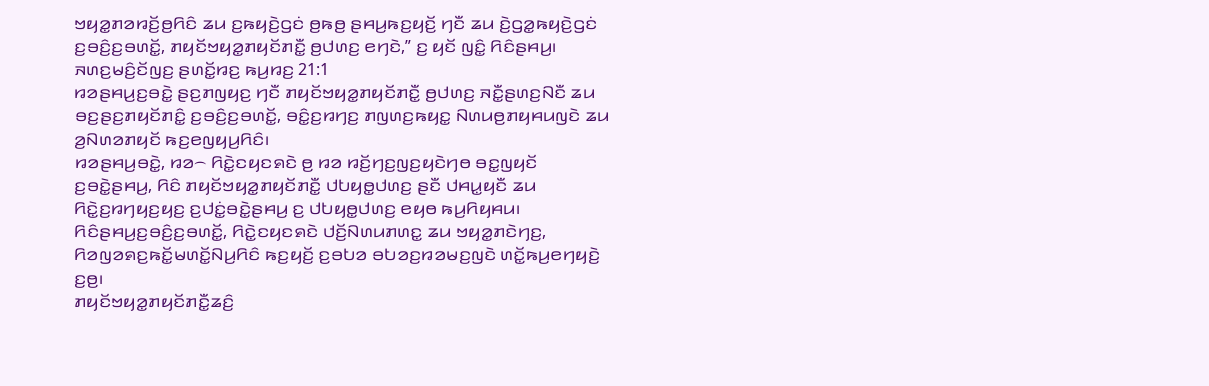ꤠꤟꤤ꤭ꤊꤤꤙꤢꤩ꤬ꤥ꤬ꤖꤢꤨ ꤘꤣ ꤢ꤬ꤒꤟꤢꤧ꤬ꤞꤢꤦ ꤥ꤬ꤒꤥ꤬ ꤔꤌꤣ꤬ꤒꤢ꤬ꤟꤢꤩ꤬ ꤚꤢꤪ ꤘꤣ ꤢꤧ꤬ꤞꤤ꤭ꤒꤟꤢꤧ꤬ꤞꤢꤦ ꤢ꤬ꤋꤢꤨ꤬ꤢ꤬ꤋꤛꤢꤩ꤭, ꤊꤟꤢꤩꤠꤟꤤ꤭ꤊꤟꤢꤩꤊꤢꤪ꤭ ꤥ꤬ꤓꤛꤢ꤬ ꤕꤚꤢꤧ,” ꤢ꤬ ꤟꤢꤩ ꤜꤢꤨ꤭ ꤖꤢꤨꤔꤌꤣ꤬꤯
ꤏꤛꤢ꤬ꤗꤢꤨ꤬ꤢꤩꤜꤢ꤬ ꤔꤛꤢꤩ꤭ꤙꤢ꤬ ꤒꤣ꤬ꤙꤢ꤬ 21:1
ꤙꤤꤔꤌꤣ꤬ꤢ꤬ꤋꤢꤧ꤭ ꤔꤢ꤬ꤊꤜꤟꤢ꤬ ꤚꤢꤪ ꤊꤟꤢꤩꤠꤟꤤ꤭ꤊꤟꤢꤩꤊꤢꤪ꤭ ꤥ꤬ꤓꤛꤢ꤬ ꤏꤢꤪ꤭ꤔꤛꤢ꤬ꤡꤢꤪ ꤘꤣ ꤋꤢ꤬ꤔꤢ꤬ꤊꤟꤢꤩꤊꤢꤨ꤭ ꤢ꤬ꤋꤢꤨ꤬ꤢ꤬ꤋꤛꤢꤩ꤭, ꤋꤢꤨ꤭ꤢ꤬ꤙꤚꤢ꤬ ꤊꤜꤛꤢ꤬ꤒꤟꤢ꤭ ꤡꤛꤣꤥ꤬ꤊꤟꤌꤣꤜꤢꤧ ꤘꤣ ꤤ꤬ꤡꤛꤤꤊꤟꤢꤩ ꤒꤢ꤬ꤕꤜꤟꤣ꤬ꤖꤢꤨ꤯
ꤙꤤꤔꤌꤣ꤬ꤋꤢꤧ꤭, ꤙꤤ꤮ ꤖꤢꤧ꤭ꤢꤟꤢꤎꤢꤧ ꤥ꤬ ꤙꤤ ꤙꤢꤩ꤬ꤚꤢ꤬ꤜꤢ꤬ꤟꤢꤧꤚꤥ ꤋꤢ꤭ꤜꤟꤢꤩ ꤢ꤬ꤋꤢꤧ꤭ꤔꤌꤣ꤬, ꤖꤢꤨ ꤊꤟꤢꤩꤠꤟꤤ꤭ꤊꤟꤢꤩꤊꤢꤪ꤭ ꤓꤝꤟꤥ꤭ꤓꤛꤢ꤬ ꤔꤢꤪ ꤓꤌꤣ꤭ꤟꤢꤪ ꤘꤣ ꤖꤢꤧ꤭ꤢ꤬ꤙꤚꤟꤢ꤬ꤟꤢ꤬ ꤢ꤬ꤓꤢꤦ꤭ꤋꤢꤧ꤭ꤔꤌꤣ꤬ ꤢ꤬ ꤓꤝꤟꤥ꤭ꤓꤛꤢ꤬ ꤕꤟꤥ ꤒꤣ꤬ꤖꤟꤌꤣ꤯ ꤖꤢꤨꤔꤌꤣ꤬ꤢ꤬ꤋꤢꤨ꤬ꤢ꤬ꤋꤛꤢꤩ꤭, ꤖꤢꤧ꤭ꤢꤟꤢꤎꤢꤧ ꤓꤢꤩ꤬ꤡꤛꤣꤊꤛꤢ꤭ ꤘꤣ ꤠꤟꤤ꤭ꤊꤢꤧꤚꤢ꤬, ꤖꤤꤜꤤꤎꤢ꤬ꤒꤢꤩ꤭ꤗꤛꤢꤩ꤭ꤡꤣ꤬ꤖꤢꤨ ꤒꤢ꤬ꤟꤢꤩ꤬ ꤢ꤬ꤋꤝꤤ ꤋꤝꤤꤢ꤬ꤙꤤꤗꤢ꤬ꤜꤢꤧ ꤛꤢꤩ꤭ꤒꤣ꤬ꤕꤚꤟꤢꤧ꤬ ꤢ꤬ꤥ꤬꤯
ꤊꤟꤢꤩꤠꤟꤤ꤭ꤊꤟꤢꤩꤊꤢꤪ꤭ꤘꤢꤨ꤬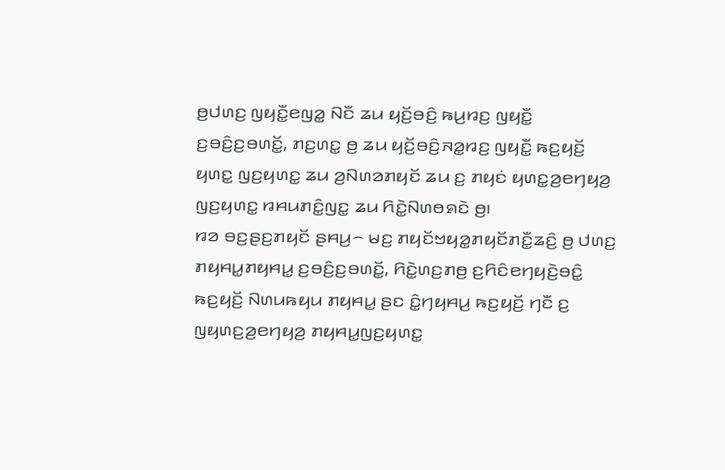ꤥ꤬ꤓꤛꤢ꤬ ꤜꤟꤢꤪ꤭ꤕꤜꤤ꤭ ꤡꤢꤪ ꤘꤣ ꤟꤢꤩ꤬ꤋꤢꤨ꤬ ꤒꤣ꤬ꤙꤢ꤬ ꤜꤟꤢꤪ꤭ ꤢ꤬ꤋꤢꤨ꤬ꤢ꤬ꤋꤛꤢꤩ꤭, ꤊꤢ꤬ꤛꤢ꤭ ꤥ꤬ ꤘꤣ ꤟꤢꤩ꤬ꤋꤢꤨ꤬ꤏꤤ꤭ꤙꤢ꤬ ꤜꤟꤢꤪ꤭ ꤒꤢ꤬ꤟꤢꤩ꤬ ꤟꤛꤢ꤭ ꤜꤢ꤬ꤟꤛꤢ꤭ ꤘꤣ ꤤ꤬ꤡꤛꤤꤊꤟꤢꤩ ꤘꤣ ꤢ꤬ ꤊꤟꤢꤦ ꤟꤛꤢ꤭ꤤ꤬ꤕꤚꤟꤤ꤬ ꤜꤢ꤬ꤟꤛꤢ꤭ ꤙꤌꤣꤊꤢꤨ꤭ꤜꤢ꤭ ꤘꤣ ꤖꤢꤧ꤭ꤡꤛꤥꤎꤢꤧ ꤥ꤬꤯
ꤙꤤ ꤋꤢ꤬ꤔꤢ꤬ꤊꤟꤢꤩ ꤔꤌꤣ꤬꤮ ꤗꤢ꤬ ꤊꤟꤢꤩꤠꤟꤤ꤭ꤊꤟꤢꤩꤊꤢꤪ꤭ꤘꤢꤨ꤬ ꤥ꤬ ꤓꤛꤢ꤬ ꤊꤟꤌꤣ꤭ꤊꤟꤌꤣ꤭ ꤢ꤬ꤋꤢꤨ꤬ꤢ꤬ꤋꤛꤢꤩ꤭, ꤖꤢꤧ꤭ꤛꤢ꤬ꤊꤥ꤬ ꤢ꤬ꤖꤢꤨꤕꤚꤟꤢꤧ꤬ꤋꤢꤨ꤭ ꤒꤢ꤬ꤟꤢꤩ꤬ ꤡꤛꤣꤒꤟꤣ ꤊꤟꤌꤣ꤭ ꤔꤢ ꤢꤨ꤭ꤚꤟꤌꤣ꤬ ꤒꤢ꤬ꤟꤢꤩ꤬ ꤚꤢꤪ ꤢ꤬ ꤜꤟꤛꤢ꤬ꤤ꤬ꤕꤚꤟꤤ꤬ ꤊꤟꤌꤣ꤭ꤜꤢ꤬ꤟꤛꤢ꤭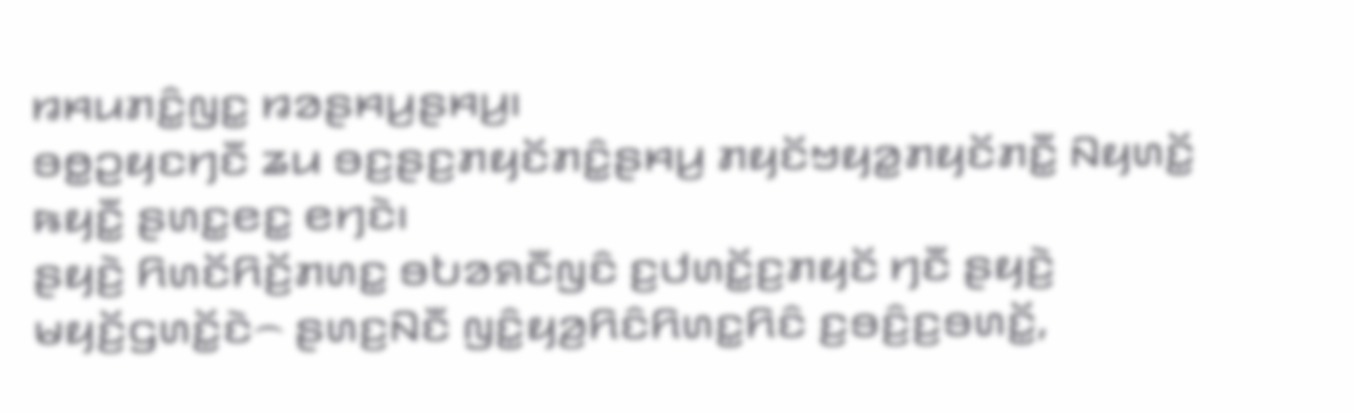ꤙꤌꤣꤊꤢꤨ꤭ꤜꤢ꤭ ꤙꤤꤔꤌꤣ꤬ꤔꤌꤣ꤬꤯
ꤋꤥ꤭ꤑꤟꤢꤚꤢꤪ ꤘꤣ ꤋꤢ꤬ꤔꤢ꤬ꤊꤟꤢꤩꤊꤢꤨ꤭ꤔꤌꤣ꤬ ꤊꤟꤢꤩꤠꤟꤤ꤭ꤊꤟꤢꤩꤊꤢꤪ꤭ ꤡꤟꤛꤢꤩ꤭ ꤒꤟꤢꤪ꤭ ꤔꤛꤢ꤭ꤕꤢ꤭ ꤕꤚꤢꤧ꤯
ꤔꤟꤢꤧ꤬ ꤖꤛꤢꤩꤖꤢꤩ꤬ꤊꤛꤢ꤭ ꤋꤝꤤꤎꤢꤪꤜꤢꤨ ꤢ꤬ꤓꤛꤢꤩ꤭ꤢ꤬ꤊꤟꤢꤩ ꤚꤢꤪ ꤔꤟꤢꤧ꤬ ꤗꤟꤢꤩ꤬ꤞꤛꤢꤩ꤭ꤢꤧ꤮ ꤔꤛꤢ꤬ꤡꤢꤪ ꤜꤢꤨ꤭ꤟꤤ꤬ꤖꤢꤨꤖꤛꤢ꤭ꤖꤢꤨ ꤢ꤬ꤋꤢꤨ꤬ꤢ꤬ꤋꤛꤢꤩ꤭,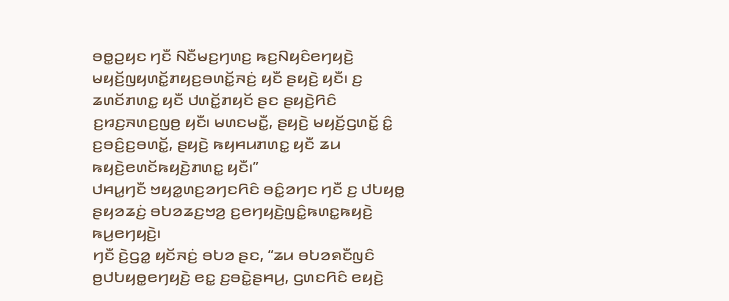ꤋꤥ꤭ꤑꤟꤢ ꤚꤢꤪ ꤡꤢꤪꤗꤢ꤬ꤚꤛꤢ꤬ ꤒꤢ꤬ꤡꤟꤢꤨꤕꤚꤟꤢꤧ꤬ ꤗꤟꤢꤩ꤬ꤜꤟꤛꤢꤩ꤭ꤊꤟꤢ꤬ꤋꤛꤢꤩ꤭ꤏꤢꤦ꤬ ꤟꤢꤪ ꤔꤟꤢꤧ꤬ ꤟꤢꤪ꤯ ꤢ꤬ ꤘꤛꤢꤩꤊꤛꤢ꤭ ꤟꤢꤪ ꤓꤛꤢꤩ꤭ꤊꤟꤢꤩ ꤔꤢ ꤔꤟꤢꤧ꤬ꤖꤢꤨ ꤢ꤬ꤙꤢ꤬ꤏꤛꤢ꤬ꤜꤥ꤬ ꤟꤢꤪ꤯ ꤗꤛꤢꤗꤢꤪ꤭, ꤔꤟꤢꤧ꤬ ꤗꤟꤢꤩ꤬ꤞꤛꤢꤩ꤭ ꤢꤨ꤭ ꤢ꤬ꤋꤢꤨ꤬ꤢ꤬ꤋꤛꤢꤩ꤭, ꤔꤟꤢꤧ꤬ ꤒꤟꤌꤣꤊꤛꤢ꤭ ꤟꤢꤪ ꤘꤣ ꤒꤟꤢꤧ꤬ꤕꤛꤢꤩꤒꤟꤢꤧ꤬ꤊꤛꤢ꤭ ꤟꤢꤪ꤯”
ꤓꤌꤣ꤭ꤚꤢꤪ ꤠꤟꤤ꤭ꤛꤢ꤬ꤤꤚꤢꤖꤢꤨ ꤋꤢꤨ꤭ꤤꤚꤢ ꤚꤢꤪ ꤢ꤬ ꤓꤝꤟꤥ꤭ ꤔꤟꤤꤘꤢꤦ꤬ ꤋꤝꤤꤘꤢ꤬ꤠꤤ꤬ ꤢ꤬ꤕꤚꤟꤢꤧ꤬ꤜꤢꤨ꤭ꤒꤛꤢ꤭ꤒꤟꤢꤧ꤬ ꤒꤣ꤬ꤕꤚꤟꤢꤧ꤬꤯
ꤚꤢꤪ ꤢꤧ꤬ꤞꤤ꤭ ꤟꤢꤩꤏꤢꤦ꤬ ꤋꤝꤤ ꤔꤢ, “ꤘꤣ ꤋꤝꤤꤎꤢꤪꤜꤢꤨ ꤥ꤬ꤓꤝꤟꤥ꤭ꤕꤚꤟꤢꤧ꤬ ꤕꤢ꤭ ꤢ꤬ꤋꤢꤧ꤭ꤔꤌꤣ꤬, ꤞꤛꤢꤖꤢꤨ ꤕꤟꤢꤧ꤬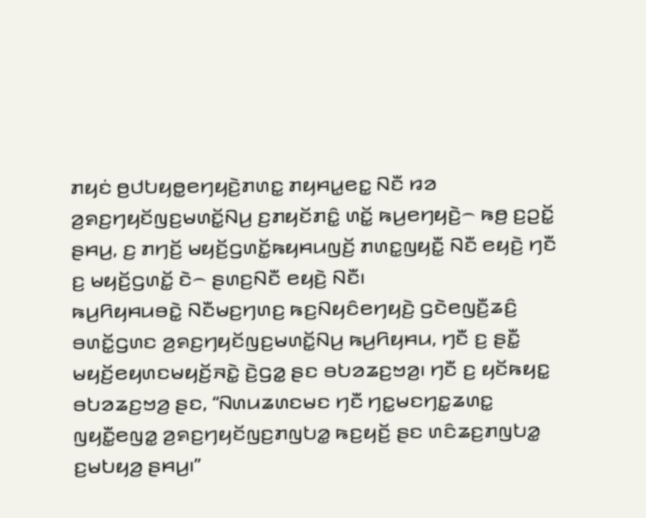ꤊꤟꤢꤦ ꤥ꤬ꤓꤝꤟꤥ꤭ꤕꤚꤟꤢꤧ꤬ꤊꤛꤢ꤭ ꤊꤟꤌꤣ꤭ꤕꤢ꤭ ꤡꤢꤪ ꤙꤤ ꤤ꤬ꤎꤢ꤬ꤚꤟꤢꤩꤜꤢ꤬ꤗꤛꤢꤩ꤭ꤡꤣ꤬ ꤢ꤬ꤊꤟꤢꤩꤊꤢꤨ꤭ ꤛꤢꤩ꤭ ꤒꤣ꤬ꤕꤚꤟꤢꤧ꤬꤮ ꤒꤥ꤬ ꤢ꤬ꤑꤢꤩ꤭ ꤔꤌꤣ꤬, ꤢ꤬ ꤊꤚꤢꤩ꤬ ꤗꤟꤢꤩ꤬ꤞꤛꤢꤩ꤭ꤒꤟꤌꤣꤜꤢꤩ꤬ ꤊꤛꤢ꤭ꤜꤟꤢꤪ꤭ ꤡꤢꤪ ꤕꤟꤢꤧ꤬ ꤚꤢꤪ ꤢ꤬ ꤗꤟꤢꤩ꤬ꤞꤛꤢꤩ꤭ ꤢꤧ꤮ ꤔꤛꤢ꤬ꤡꤢꤪ ꤕꤟꤢꤧ꤬ ꤡꤢꤪ꤯
ꤒꤣ꤬ꤖꤟꤌꤣꤋꤢꤧ꤭ ꤡꤢꤪꤗꤢ꤬ꤚꤛꤢ꤬ ꤒꤢ꤬ꤡꤟꤢꤨꤕꤚꤟꤢꤧ꤬ ꤞꤢꤧꤕꤜꤢꤪ꤬ꤘꤢꤨ꤬ ꤋꤛꤢꤩ꤭ꤞꤛꤢ ꤤ꤬ꤎꤢ꤬ꤚꤟꤢꤩꤜꤢ꤬ꤗꤛꤢꤩ꤭ꤡꤣ꤬ ꤒꤣ꤬ꤖꤟꤌꤣ, ꤚꤢꤪ ꤢ꤬ ꤔꤢꤪ꤭ ꤗꤟꤢꤩ꤬ꤕꤟꤛꤢꤗꤟꤢꤩ꤬ꤏꤢꤧ꤭ ꤢꤧ꤬ꤞꤤ꤭ ꤔꤢ ꤋꤝꤤꤘꤢ꤬ꤠꤤ꤬꤯ ꤚꤢꤪ ꤢ꤬ ꤟꤢꤩꤒꤟꤢ꤭ ꤋꤝꤤꤘꤢ꤬ꤠꤤ꤬ ꤔꤢ, “ꤡꤛꤣꤘꤛꤢꤗꤢ ꤚꤢꤪ ꤚꤢ꤭ꤗꤢꤚꤢ꤭ꤘꤛꤢ꤭ ꤜꤟꤢꤪ꤭ꤕꤜꤤ꤭ ꤤ꤬ꤎꤢ꤬ꤚꤟꤢꤩꤜꤢ꤬ꤊꤜꤝꤤ꤭ ꤒꤢ꤬ꤟꤢꤩ꤬ ꤔꤢ ꤛꤢꤨꤘꤢ꤬ꤊꤜꤝꤤ꤭ ꤢ꤬ꤗꤝꤟꤤ꤬ ꤔꤌꤣ꤬꤯”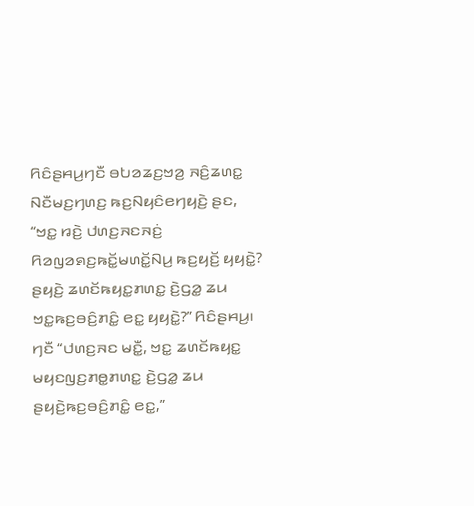ꤖꤢꤨꤔꤌꤣ꤬ꤚꤢꤪ ꤋꤝꤤꤘꤢ꤬ꤠꤤ꤬ ꤏꤢꤨ꤬ꤘꤛꤢ꤭ ꤡꤢꤪꤗꤢ꤬ꤚꤛꤢ꤬ ꤒꤢ꤬ꤡꤟꤢꤨꤕꤚꤟꤢꤧ꤬ ꤔꤢ, “ꤠꤢ꤭ ꤙꤢꤧ꤬ ꤓꤛꤢ꤬ꤏꤢꤏꤢꤦ꤬ ꤖꤤꤜꤤꤎꤢ꤬ꤒꤢꤩ꤭ꤗꤛꤢꤩ꤭ꤡꤣ꤬ ꤒꤢ꤬ꤟꤢꤩ꤬ ꤟꤟꤢꤧ꤭? ꤔꤟꤢꤧ꤬ ꤘꤛꤢꤩꤒꤟꤢ꤭ꤊꤛꤢ꤭ ꤢꤧ꤬ꤞꤤ꤭ ꤘꤣ ꤠꤢ꤭ꤒꤢ꤬ꤋꤢꤨ꤬ꤊꤢꤨ꤭ ꤕꤢ꤭ ꤟꤟꤢꤧ꤭?” ꤖꤢꤨꤔꤌꤣ꤬꤯ ꤚꤢꤪ “ꤓꤛꤢ꤬ꤏꤢ ꤗꤢꤪ꤭, ꤠꤢ꤭ ꤘꤛꤢꤩꤒꤟꤢ꤭ ꤗꤟꤢꤜꤢ꤬ꤊꤥ꤭ꤊꤛꤢ꤭ ꤢꤧ꤬ꤞꤤ꤭ ꤘꤣ ꤔꤟꤢꤧ꤬ꤒꤢ꤬ꤋꤢꤨ꤬ꤊꤢꤨ꤭ ꤕꤢ꤭,”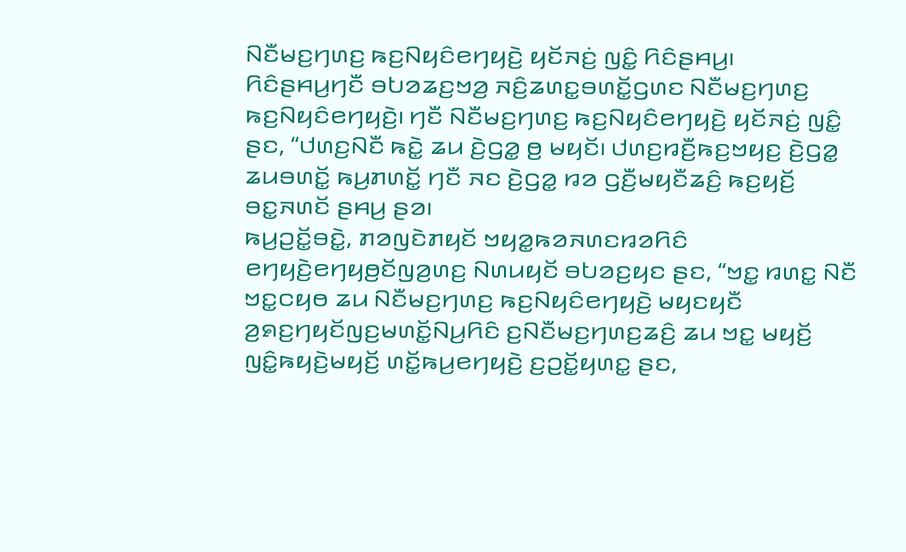ꤡꤢꤪꤗꤢ꤬ꤚꤛꤢ꤬ ꤒꤢ꤬ꤡꤟꤢꤨꤕꤚꤟꤢꤧ꤬ ꤟꤢꤩꤏꤢꤦ꤬ ꤜꤢꤨ꤭ ꤖꤢꤨꤔꤌꤣ꤬꤯
ꤖꤢꤨꤔꤌꤣ꤬ꤚꤢꤪ ꤋꤝꤤꤘꤢ꤬ꤠꤤ꤬ ꤏꤢꤨ꤬ꤘꤛꤢ꤭ꤋꤛꤢꤩ꤭ꤞꤛꤢ ꤡꤢꤪꤗꤢ꤬ꤚꤛꤢ꤬ ꤒꤢ꤬ꤡꤟꤢꤨꤕꤚꤟꤢꤧ꤬꤯ ꤚꤢꤪ ꤡꤢꤪꤗꤢ꤬ꤚꤛꤢ꤬ ꤒꤢ꤬ꤡꤟꤢꤨꤕꤚꤟꤢꤧ꤬ ꤟꤢꤩꤏꤢꤦ꤬ ꤜꤢꤨ꤭ ꤔꤢ, “ꤓꤛꤢ꤬ꤡꤢꤪ ꤒꤢꤧ꤭ ꤘꤣ ꤢꤧ꤬ꤞꤤ꤭ ꤥ꤬ ꤗꤟꤢꤩ꤯ ꤓꤛꤢ꤬ꤙꤢꤪ꤬ꤒꤢ꤬ꤠꤟꤢ꤬ ꤢꤧ꤬ꤞꤤ꤭ ꤘꤣꤋꤛꤢꤩ꤭ ꤒꤣ꤬ꤊꤛꤢꤩ꤭ ꤚꤢꤪ ꤏꤢ ꤢꤧ꤬ꤞꤤ꤭ ꤙꤤ ꤞꤢꤪ꤬ꤗꤟꤢꤪꤘꤢꤨ꤬ ꤒꤢ꤬ꤟꤢꤩ꤬ ꤋꤢ꤭ꤏꤛꤢꤩ ꤔꤌꤣ꤬ ꤔꤤ꤯
ꤒꤣ꤬ꤑꤢꤩ꤭ꤋꤢꤧ꤭, ꤊꤤꤜꤢꤧꤊꤟꤢꤩ ꤠꤟꤤ꤭ꤒꤤꤏꤛꤢꤙꤤꤖꤢꤨ ꤕꤚꤟꤢꤧ꤬ꤕꤚꤟꤥ꤬ꤢꤩꤜꤤ꤬ꤛꤢ꤬ ꤡꤛꤣꤟꤢꤩ ꤋꤝꤤꤢ꤬ꤟꤢ ꤔꤢ, “ꤠꤢ꤭ ꤙꤛꤢ꤭ ꤡꤢꤪ ꤠꤢ꤭ꤍꤟꤥ ꤘꤣ ꤡꤢꤪꤗꤢ꤬ꤚꤛꤢ꤬ ꤒꤢ꤬ꤡꤟꤢꤨꤕꤚꤟꤢꤧ꤬ ꤗꤟꤢꤟꤢꤪ ꤤ꤬ꤎꤢ꤬ꤚꤟꤢꤩꤜꤢ꤬ꤗꤛꤢꤩ꤭ꤡꤣ꤬ꤖꤢꤨ ꤢ꤬ꤡꤢꤪꤗꤢ꤬ꤚꤛꤢ꤬ꤘꤢꤨ꤬ ꤘꤣ ꤠꤢ꤭ ꤗꤟꤢꤩ꤬ ꤜꤢꤨ꤭ꤒꤟꤢꤧ꤬ꤗꤟꤢꤩ꤬ ꤛꤢꤩ꤭ꤒꤣ꤬ꤕꤚꤟꤢꤧ꤬ ꤢ꤬ꤑꤢꤩ꤭ꤟꤛꤢ꤭ ꤔꤢ,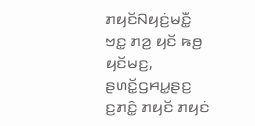ꤊꤟꤢꤩꤡꤟꤢꤦ꤬ꤗꤢꤪ꤭ ꤠꤢ꤭ ꤊꤤ꤬ ꤟꤢꤩ ꤒꤥ꤬ ꤟꤢꤩꤗꤢ꤬, ꤔꤛꤢꤩ꤭ꤞꤌꤣ꤭ꤔꤢ꤬ ꤢ꤬ꤊꤢꤨ꤭ ꤊꤟꤢꤩ ꤊꤟꤢꤦ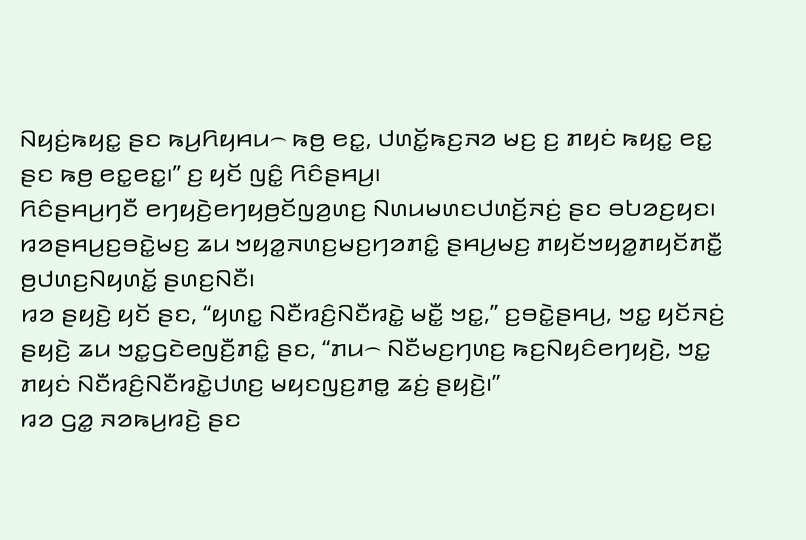ꤡꤟꤢꤦ꤬ꤒꤟꤢ꤭ ꤔꤢ ꤒꤣ꤬ꤖꤟꤌꤣ꤮ ꤒꤥ꤬ ꤕꤢ꤭, ꤓꤛꤢꤩ꤭ꤒꤢ꤬ꤏꤤ ꤗꤢ꤬ ꤢ꤬ ꤊꤟꤢꤦ ꤒꤟꤢ꤭ ꤕꤢ꤭ ꤔꤢ ꤒꤥ꤬ ꤕꤢ꤭ꤕꤢ꤭꤯” ꤢ꤬ ꤟꤢꤩ ꤜꤢꤨ꤭ ꤖꤢꤨꤔꤌꤣ꤬꤯
ꤖꤢꤨꤔꤌꤣ꤬ꤚꤢꤪ ꤕꤚꤟꤢꤧ꤬ꤕꤚꤟꤥ꤬ꤢꤩꤜꤤ꤬ꤛꤢ꤬ ꤡꤛꤣꤗꤛꤢꤓꤛꤢꤩ꤬ꤏꤢꤦ꤬ ꤔꤢ ꤋꤝꤤꤢ꤬ꤟꤢ꤯ ꤙꤤꤔꤌꤣ꤬ꤢ꤬ꤋꤢꤧ꤭ꤗꤢ꤬ ꤘꤣ ꤠꤟꤤ꤭ꤏꤛꤢ꤬ꤗꤢ꤬ꤚꤤꤊꤢꤨ꤭ ꤔꤌꤣ꤬ꤗꤢ꤬ ꤊꤟꤢꤩꤠꤟꤤ꤭ꤊꤟꤢꤩꤊꤢꤪ꤭ ꤥ꤬ꤓꤛꤢ꤬ꤡꤟꤛꤢꤩ꤭ ꤔꤛꤢ꤬ꤡꤢꤪ꤯
ꤙꤤ ꤔꤟꤢꤧ꤬ ꤟꤢꤩ ꤔꤢ, “ꤟꤛꤢ꤭ ꤡꤢꤪꤙꤢꤨ꤬ꤡꤢꤪꤙꤢꤧ꤭ ꤗꤢꤪ꤭ ꤠꤢ꤭,” ꤢ꤬ꤋꤢꤧ꤭ꤔꤌꤣ꤬, ꤠꤢ꤭ ꤟꤢꤩꤏꤢꤦ꤬ ꤔꤟꤢꤧ꤬ ꤘꤣ ꤠꤢ꤭ꤞꤢꤧꤕꤜꤢꤪ꤬ꤊꤢꤨ꤭ ꤔꤢ, “ꤊꤣ꤮ ꤡꤢꤪꤗꤢ꤬ꤚꤛꤢ꤬ ꤒꤢ꤬ꤡꤟꤢꤨꤕꤚꤟꤢꤧ꤬, ꤠꤢ꤭ ꤊꤟꤢꤦ ꤡꤢꤪꤙꤢꤨ꤬ꤡꤢꤪꤙꤢꤧ꤭ꤓꤛꤢ꤬ ꤗꤟꤢꤜꤢ꤬ꤊꤥ꤭ ꤘꤢꤦ꤬ ꤔꤟꤢꤧ꤬꤯”
ꤙꤤ ꤞꤤ꤭ ꤏꤤꤒꤣ꤬ꤙꤢꤧ꤬ ꤔꤢ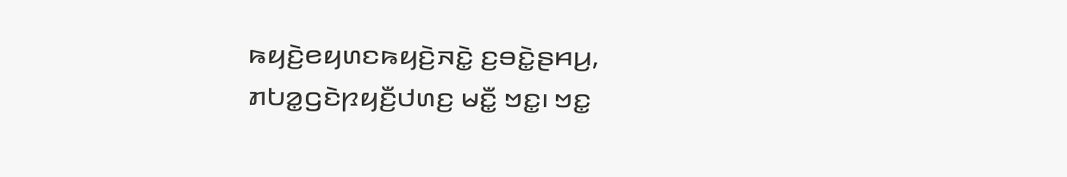ꤒꤟꤢꤧ꤬ꤕꤟꤛꤢꤒꤟꤢꤧ꤬ꤏꤢꤧ꤭ ꤢ꤬ꤋꤢꤧ꤭ꤔꤌꤣ꤬, ꤊꤝꤤ꤭ꤞꤢꤧꤐꤟꤢꤪ꤬ꤓꤛꤢ꤬ ꤗꤢꤪ꤭ ꤠꤢ꤭꤯ ꤠꤢ꤭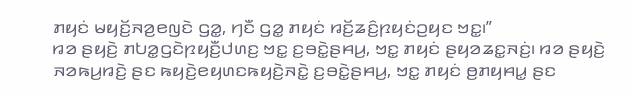ꤊꤟꤢꤦ ꤗꤟꤢꤩ꤬ꤏꤤ꤬ꤕꤜꤢꤧ ꤞꤤ꤭, ꤚꤢꤪ ꤞꤤ꤭ ꤊꤟꤢꤦ ꤙꤢꤩ꤬ꤘꤢꤨ꤬ꤐꤟꤢꤦꤑꤟꤢ ꤠꤢ꤭꤯”
ꤙꤤ ꤔꤟꤢꤧ꤬ ꤊꤝꤤ꤭ꤞꤢꤧꤐꤟꤢꤪ꤬ꤓꤛꤢ꤬ ꤠꤢ꤭ ꤢ꤬ꤋꤢꤧ꤭ꤔꤌꤣ꤬, ꤠꤢ꤭ ꤊꤟꤢꤦ ꤔꤟꤤꤘꤢ꤭ꤏꤢꤦ꤬꤯ ꤙꤤ ꤔꤟꤢꤧ꤬ ꤏꤤꤒꤣ꤬ꤙꤢꤧ꤬ ꤔꤢ ꤒꤟꤢꤧ꤬ꤕꤟꤛꤢꤒꤟꤢꤧ꤬ꤏꤢꤧ꤭ ꤢ꤬ꤋꤢꤧ꤭ꤔꤌꤣ꤬, ꤠꤢ꤭ ꤊꤟꤢꤦ ꤥ꤬ꤊꤟꤌꤣ꤭ ꤔꤢ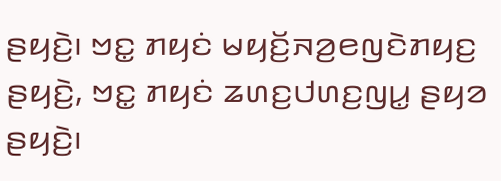ꤔꤟꤢꤧ꤬꤯ ꤠꤢ꤭ ꤊꤟꤢꤦ ꤗꤟꤢꤩ꤬ꤏꤤ꤬ꤕꤜꤢꤧꤊꤟꤢ꤬ ꤔꤟꤢꤧ꤬, ꤠꤢ꤭ ꤊꤟꤢꤦ ꤘꤛꤢ꤬ꤓꤛꤢ꤬ꤜꤣ꤭ ꤔꤟꤤ ꤔꤟꤢꤧ꤬꤯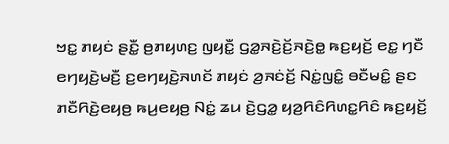ꤠꤢ꤭ ꤊꤟꤢꤦ ꤔꤢꤪ꤭ ꤥ꤬ꤊꤟꤛꤢ꤬ ꤜꤟꤢꤪ꤭ ꤞꤤ꤭ꤏꤢꤧ꤬ꤢꤩ꤬ꤏꤢꤧ꤬ꤥ꤭ ꤒꤢ꤬ꤟꤢꤩ꤬ ꤕꤢ꤭ ꤚꤢꤪ ꤕꤚꤟꤢꤧ꤬ꤗꤢꤪ꤬ ꤢ꤬ꤕꤚꤟꤢꤧ꤬ꤏꤛꤢꤩ ꤊꤟꤢꤦ ꤤ꤬ꤏꤢꤦꤢꤩ꤬ ꤡꤢꤦ꤭ꤜꤢꤨ꤭ ꤋꤢꤪꤗꤢꤨ꤭ ꤔꤢ ꤊꤢꤪꤖꤢꤧ꤬ꤕꤟꤥ꤬ ꤒꤣ꤬ꤕꤟꤥ꤬ ꤡꤢꤦ꤭ ꤘꤣ ꤢꤧ꤬ꤞꤤ꤭ ꤟꤤ꤬ꤖꤢꤨꤖꤛꤢ꤭ꤖꤢꤨ ꤒꤢ꤬ꤟꤢꤩ꤬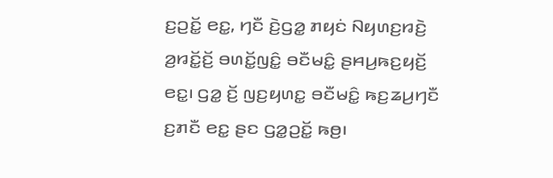ꤢ꤬ꤑꤢꤩ꤭ ꤕꤢ꤭, ꤚꤢꤪ ꤢꤧ꤬ꤞꤤ꤭ ꤊꤟꤢꤦ ꤡꤟꤛꤢ꤬ꤙꤢꤧ꤬ ꤤ꤬ꤙꤢꤩ꤭ꤢꤩ꤬ ꤋꤛꤢꤩ꤭ꤜꤢꤨ꤭ ꤋꤢꤪꤗꤢꤨ꤭ ꤔꤌꤣ꤬ꤒꤢ꤬ꤟꤢꤩ꤬ ꤕꤢ꤭꤯ ꤞꤤ꤭ ꤢꤩ꤬ ꤜꤢ꤬ꤟꤛꤢ꤭ ꤋꤢꤪꤗꤢꤨ꤭ ꤒꤢ꤬ꤘꤣ꤬ꤚꤢꤪ ꤢ꤬ꤊꤢꤪ ꤕꤢ꤭ ꤔꤢ ꤞꤤ꤭ꤑꤢꤩ꤭ ꤒꤥ꤬꤯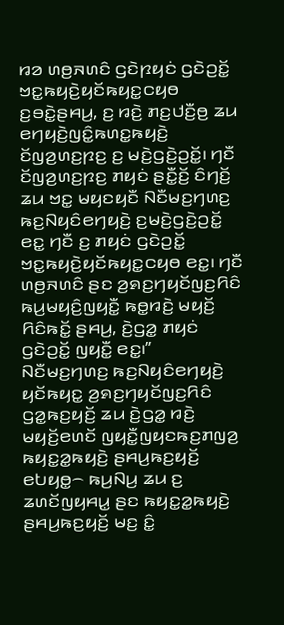ꤙꤤ ꤛꤥ꤬ꤏꤛꤢꤨ ꤞꤢꤧꤐꤟꤢꤦ ꤞꤢꤧꤑꤢꤩ꤭ ꤠꤢ꤭ꤒꤟꤢꤧ꤬ꤟꤢꤩꤒꤟꤢ꤭ꤍꤟꤥ ꤢ꤬ꤋꤢꤧ꤭ꤔꤌꤣ꤬, ꤢ꤬ ꤙꤢꤧ꤬ ꤊꤢ꤬ꤓꤢꤪ꤬ꤥ꤬ ꤘꤣ ꤕꤚꤟꤢꤧ꤬ꤜꤢꤨ꤭ꤒꤛꤢ꤭ꤒꤟꤢꤧ꤬ ꤢꤩꤜꤤ꤬ꤛꤢ꤬ꤐꤢ꤬ ꤢ꤬ ꤗꤢꤧ꤬ꤞꤢꤧ꤬ꤑꤢꤩ꤭꤯ ꤚꤢꤪ ꤢꤩꤜꤤ꤬ꤛꤢ꤬ꤐꤢ꤬ ꤊꤟꤢꤦ ꤔꤢꤪ꤭ꤢꤩ꤬ ꤢꤨꤚꤢꤩ꤬ ꤘꤣ ꤠꤢ꤭ ꤗꤟꤢꤟꤢꤪ ꤡꤢꤪꤗꤢ꤬ꤚꤛꤢ꤬ ꤒꤢ꤬ꤡꤟꤢꤨꤕꤚꤟꤢꤧ꤬ ꤢ꤬ꤗꤢꤧ꤬ꤞꤢꤧ꤬ꤑꤢꤩ꤭ ꤕꤢ꤭ ꤚꤢꤪ ꤢ꤬ ꤊꤟꤢꤦ ꤞꤢꤧꤑꤢꤩ꤭ ꤠꤢ꤭ꤒꤟꤢꤧ꤬ꤟꤢꤩꤒꤟꤢ꤭ꤍꤟꤥ ꤕꤢ꤭꤯ ꤚꤢꤪ ꤛꤥ꤬ꤏꤛꤢꤨ ꤔꤢ ꤤ꤬ꤎꤢ꤬ꤚꤟꤢꤩꤜꤢ꤬ꤖꤢꤨ ꤒꤣ꤬ꤗꤟꤢꤨ꤬ꤜꤟꤢꤪ꤭ ꤒꤥ꤭ꤙꤢꤧ꤬ ꤗꤟꤢꤩ꤬ ꤖꤢꤨꤒꤢꤩ꤭ ꤔꤌꤣ꤬, ꤢꤧ꤬ꤞꤤ꤭ ꤊꤟꤢꤦ ꤞꤢꤧꤑꤢꤩ꤭ ꤜꤟꤢꤪ꤭ ꤕꤢ꤭꤯”
ꤡꤢꤪꤗꤢ꤬ꤚꤛꤢ꤬ ꤒꤢ꤬ꤡꤟꤢꤨꤕꤚꤟꤢꤧ꤬ ꤟꤢꤩꤒꤟꤢ꤭ ꤤ꤬ꤎꤢ꤬ꤚꤟꤢꤩꤜꤢ꤬ꤖꤢꤨ ꤞꤤ꤭ꤒꤢ꤬ꤟꤢꤩ꤬ ꤘꤣ ꤢꤧ꤬ꤞꤤ꤭ ꤙꤢꤧ꤬ ꤗꤟꤢꤩ꤬ꤕꤛꤢꤩ ꤜꤟꤢꤪ꤭ꤜꤟꤢꤒꤢ꤬ꤊꤜꤤ꤬ ꤒꤟꤢ꤭ꤤ꤭ꤒꤟꤢꤧ꤬ ꤔꤌꤣ꤬ꤒꤢ꤬ꤟꤢꤩ꤬ ꤕꤝꤟꤥ꤭꤮ ꤒꤣ꤬ꤡꤣ꤬ ꤘꤣ ꤢ꤬ ꤘꤛꤢꤩꤜꤟꤌꤣ꤭ ꤔꤢ ꤒꤟꤢ꤭ꤤ꤭ꤒꤟꤢꤧ꤬ ꤔꤌꤣ꤬ꤒꤢ꤬ꤟꤢꤩ꤬ ꤗꤢ꤬ ꤢꤨ꤭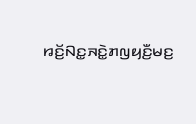ꤙꤢꤩ꤬ꤡꤢ꤭ꤏꤢꤧ꤭ꤊꤜꤟꤢꤪ꤬ꤗꤢ꤬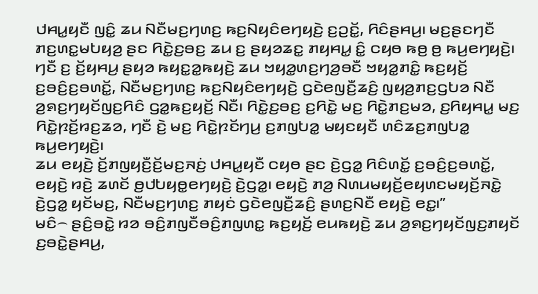ꤓꤌꤣ꤭ꤟꤢꤪ ꤜꤢꤨ꤭ ꤘꤣ ꤡꤢꤪꤗꤢ꤬ꤚꤛꤢ꤬ ꤒꤢ꤬ꤡꤟꤢꤨꤕꤚꤟꤢꤧ꤬ ꤢ꤬ꤑꤢꤩ꤭, ꤖꤢꤨꤔꤌꤣ꤬꤯ ꤗꤢ꤬ꤔꤢꤚꤢꤪ ꤊꤢ꤬ꤛꤢ꤭ꤗꤝꤟꤤ꤬ ꤔꤢ ꤖꤢꤧ꤭ꤢ꤬ꤋꤢ꤬ ꤘꤣ ꤢ꤬ ꤔꤟꤤꤘꤢ꤭ ꤊꤟꤌꤣ꤭ ꤢꤨ꤭ ꤍꤟꤥ ꤒꤥ꤬ ꤥ꤬ ꤒꤣ꤬ꤕꤚꤟꤢꤧ꤬꤯ ꤚꤢꤪ ꤢ꤬ ꤢꤩ꤬ꤟꤌꤣ꤬ ꤔꤟꤤ ꤒꤟꤢ꤭ꤤ꤭ꤒꤟꤢꤧ꤬ ꤘꤣ ꤠꤟꤤ꤭ꤛꤢ꤬ꤚꤤ꤬ꤋꤢꤪ ꤠꤟꤤ꤭ꤊꤢꤨ꤭ ꤒꤢ꤬ꤟꤢꤩ꤬ ꤢ꤬ꤋꤢꤨ꤬ꤢ꤬ꤋꤛꤢꤩ꤭, ꤡꤢꤪꤗꤢ꤬ꤚꤛꤢ꤬ ꤒꤢ꤬ꤡꤟꤢꤨꤕꤚꤟꤢꤧ꤬ ꤞꤢꤧꤕꤜꤢꤪ꤬ꤘꤢꤨ꤬ ꤜꤟꤤ꤬ꤊꤢ꤬ꤞꤝꤤ ꤡꤢꤪ ꤤ꤬ꤎꤢ꤬ꤚꤟꤢꤩꤜꤢ꤬ꤖꤢꤨ ꤞꤤ꤭ꤒꤢ꤬ꤟꤢꤩ꤬ ꤡꤢꤪ꤯ ꤖꤢꤧ꤭ꤢ꤬ꤋꤢ꤬ ꤢ꤬ꤖꤢꤧ꤭ ꤗꤢ꤬ ꤖꤢꤧ꤭ꤊꤢ꤬ꤗꤤ, ꤢ꤬ꤖꤟꤌꤣ꤭ ꤗꤢ꤬ ꤖꤢꤧ꤭ꤐꤢꤩ꤬ꤙꤢ꤬ꤘꤤ, ꤚꤢꤪ ꤢꤧ꤬ ꤗꤢ꤬ ꤖꤢꤧ꤭ꤐꤢꤩꤚꤣ꤬ ꤢ꤬ꤊꤜꤝꤤ꤭ ꤗꤟꤢꤟꤢꤪ ꤛꤢꤨꤘꤢ꤬ꤊꤜꤝꤤ꤭ ꤒꤣ꤬ꤕꤚꤟꤢꤧ꤬꤯
ꤘꤣ ꤕꤟꤢꤧ꤬ ꤢꤩ꤬ꤊꤜꤟꤢꤪ꤬ꤢꤩ꤬ꤗꤢ꤬ꤏꤢꤦ꤬ ꤓꤌꤣ꤭ꤟꤢꤪ ꤍꤟꤥ ꤔꤢ ꤢꤧ꤬ꤞꤤ꤭ ꤖꤢꤨꤛꤢꤩ꤭ ꤢ꤬ꤋꤢꤨ꤬ꤢ꤬ꤋꤛꤢꤩ꤭, ꤕꤟꤢꤧ꤬ ꤙꤢꤧ꤬ ꤘꤛꤢꤩ ꤥ꤬ꤓꤝꤟꤥ꤭ꤕꤚꤟꤢꤧ꤬ ꤢꤧ꤬ꤞꤤ꤭꤯ ꤕꤟꤢꤧ꤬ ꤊꤤ꤬ ꤡꤛꤣꤗꤟꤢꤩ꤬ꤕꤟꤛꤢꤗꤟꤢꤩ꤬ꤏꤢꤧ꤭ ꤢꤧ꤬ꤞꤤ꤭ ꤟꤢꤩꤗꤢ꤬, ꤡꤢꤪꤗꤢ꤬ꤚꤛꤢ꤬ ꤊꤟꤢꤦ ꤞꤢꤧꤕꤜꤢꤪ꤬ꤘꤢꤨ꤬ ꤔꤛꤢ꤬ꤡꤢꤪ ꤕꤟꤢꤧ꤬ ꤕꤢ꤭꤯”
ꤗꤢꤨ꤮ ꤔꤢꤨ꤬ꤋꤢꤧ꤭ ꤙꤤ ꤋꤢꤨ꤬ꤊꤜꤢꤪꤋꤢꤨ꤬ꤊꤜꤛꤢ꤭ ꤒꤢ꤬ꤟꤢꤩ꤬ ꤕꤣꤒꤟꤢꤧ꤬ ꤘꤣ ꤤ꤬ꤎꤢ꤬ꤚꤟꤢꤩꤜꤢ꤬ꤊꤟꤢꤩ ꤢ꤬ꤋꤢꤧ꤭ꤔꤌꤣ꤬,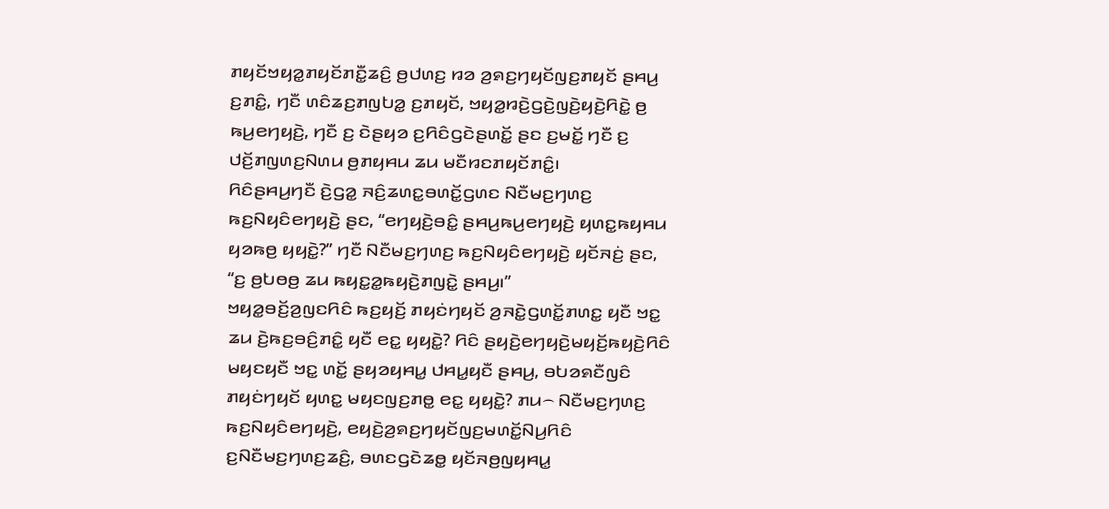ꤊꤟꤢꤩꤠꤟꤤ꤭ꤊꤟꤢꤩꤊꤢꤪ꤭ꤘꤢꤨ꤬ ꤥ꤬ꤓꤛꤢ꤬ ꤙꤤ ꤤ꤬ꤎꤢ꤬ꤚꤟꤢꤩꤜꤢ꤬ꤊꤟꤢꤩ ꤔꤌꤣ꤬ ꤢ꤬ꤊꤢꤨ꤭, ꤚꤢꤪ ꤛꤢꤨꤘꤢ꤬ꤊꤜꤝꤤ꤭ ꤢ꤬ꤊꤟꤢꤩ, ꤠꤟꤤ꤭ꤙꤢꤧ꤬ꤞꤢꤧ꤬ꤜꤢꤧ꤬ꤟꤢꤧ꤬ꤖꤢꤧ꤭ ꤥ꤬ ꤒꤣ꤬ꤕꤚꤟꤢꤧ꤬, ꤚꤢꤪ ꤢ꤬ ꤢꤧꤔꤟꤤ ꤢ꤬ꤖꤢꤨꤞꤢꤧꤔꤛꤢꤩ꤭ ꤔꤢ ꤢ꤬ꤗꤢꤩ꤭ ꤚꤢꤪ ꤢ꤬ ꤓꤢꤩ꤬ꤊꤜꤛꤢ꤬ꤡꤛꤣ ꤥ꤬ꤊꤟꤌꤣ ꤘꤣ ꤗꤢꤪꤙꤢꤊꤟꤢꤩꤊꤢꤨ꤭꤯
ꤖꤢꤨꤔꤌꤣ꤬ꤚꤢꤪ ꤢꤧ꤬ꤞꤤ꤭ ꤏꤢꤨ꤬ꤘꤛꤢ꤭ꤋꤛꤢꤩ꤭ꤞꤛꤢ ꤡꤢꤪꤗꤢ꤬ꤚꤛꤢ꤬ ꤒꤢ꤬ꤡꤟꤢꤨꤕꤚꤟꤢꤧ꤬ ꤔꤢ, “ꤕꤚꤟꤢꤧ꤬ꤋꤢꤨ꤭ ꤔꤌꤣ꤬ꤒꤣ꤬ꤕꤚꤟꤢꤧ꤬ ꤟꤛꤢ꤭ꤒꤟꤌꤣ ꤟꤤꤒꤥ꤬ ꤟꤟꤢꤧ꤭?” ꤚꤢꤪ ꤡꤢꤪꤗꤢ꤬ꤚꤛꤢ꤬ ꤒꤢ꤬ꤡꤟꤢꤨꤕꤚꤟꤢꤧ꤬ ꤟꤢꤩꤏꤢꤦ꤬ ꤔꤢ, “ꤢ꤬ ꤥ꤬ꤝꤥꤥ꤬ ꤘꤣ ꤒꤟꤢ꤭ꤤ꤭ꤒꤟꤢꤧ꤬ꤊꤜꤢꤧ꤭ ꤔꤌꤣ꤬꤯”
ꤠꤟꤤ꤭ꤋꤢꤩ꤬ꤤ꤬ꤜꤢꤖꤢꤨ ꤒꤢ꤬ꤟꤢꤩ꤬ ꤊꤟꤢꤦꤚꤟꤢꤩ ꤤ꤬ꤏꤢꤧ꤭ꤞꤛꤢꤩ꤭ꤊꤛꤢ꤭ ꤟꤢꤪ ꤠꤢ꤭ ꤘꤣ ꤢꤧ꤬ꤒꤢ꤬ꤋꤢꤨ꤬ꤊꤢꤨ꤭ ꤟꤢꤪ ꤕꤢ꤭ ꤟꤟꤢꤧ꤭? ꤖꤢꤨ ꤔꤟꤢꤧ꤬ꤕꤚꤟꤢꤧ꤬ꤗꤟꤢꤩ꤬ꤒꤟꤢꤧ꤬ꤖꤢꤨ ꤗꤟꤢꤟꤢꤪ ꤠꤢ꤭ ꤛꤢꤩ꤭ ꤔꤟꤤꤟꤌꤣ꤭ ꤓꤌꤣ꤭ꤟꤢꤪ ꤔꤌꤣ꤬, ꤋꤝꤤꤎꤢꤪꤜꤢꤨ ꤊꤟꤢꤦꤚꤟꤢꤩ ꤟꤛꤢ꤭ ꤗꤟꤢꤜꤢ꤬ꤊꤥ꤭ ꤕꤢ꤭ ꤟꤟꤢꤧ꤭? ꤊꤣ꤮ ꤡꤢꤪꤗꤢ꤬ꤚꤛꤢ꤬ ꤒꤢ꤬ꤡꤟꤢꤨꤕꤚꤟꤢꤧ꤬, ꤕꤟꤢꤧ꤬ꤤ꤬ꤎꤢ꤬ꤚꤟꤢꤩꤜꤢ꤬ꤗꤛꤢꤩ꤭ꤡꤣ꤬ꤖꤢꤨ ꤢ꤬ꤡꤢꤪꤗꤢ꤬ꤚꤛꤢ꤬ꤘꤢꤨ꤬, ꤋꤛꤢꤞꤢꤧꤘꤥ꤭ ꤟꤢꤩꤏꤥ꤬ꤜꤟꤌꤣ꤭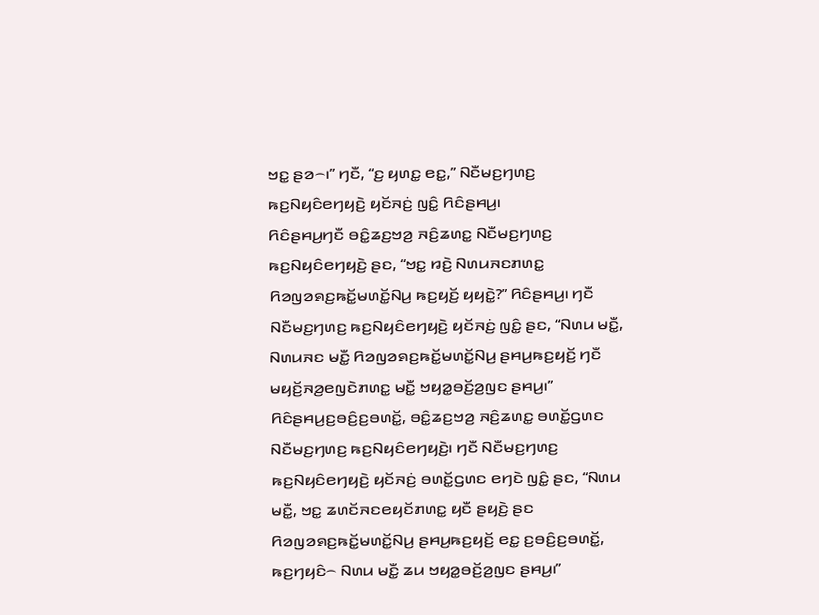ꤠꤢ꤭ ꤔꤤ꤮꤯” ꤚꤢꤪ, “ꤢ꤬ ꤟꤛꤢ꤭ ꤕꤢ꤭,” ꤡꤢꤪꤗꤢ꤬ꤚꤛꤢ꤬ ꤒꤢ꤬ꤡꤟꤢꤨꤕꤚꤟꤢꤧ꤬ ꤟꤢꤩꤏꤢꤦ꤬ ꤜꤢꤨ꤭ ꤖꤢꤨꤔꤌꤣ꤬꤯
ꤖꤢꤨꤔꤌꤣ꤬ꤚꤢꤪ ꤋꤢꤨ꤭ꤘꤢ꤬ꤠꤤ꤬ ꤏꤢꤨ꤬ꤘꤛꤢ꤭ ꤡꤢꤪꤗꤢ꤬ꤚꤛꤢ꤬ ꤒꤢ꤬ꤡꤟꤢꤨꤕꤚꤟꤢꤧ꤬ ꤔꤢ, “ꤠꤢ꤭ ꤙꤢꤧ꤬ ꤡꤛꤣꤏꤢꤊꤛꤢ꤭ ꤖꤤꤜꤤꤎꤢ꤬ꤒꤢꤩ꤭ꤗꤛꤢꤩ꤭ꤡꤣ꤬ ꤒꤢ꤬ꤟꤢꤩ꤬ ꤟꤟꤢꤧ꤭?” ꤖꤢꤨꤔꤌꤣ꤬꤯ ꤚꤢꤪ ꤡꤢꤪꤗꤢ꤬ꤚꤛꤢ꤬ ꤒꤢ꤬ꤡꤟꤢꤨꤕꤚꤟꤢꤧ꤬ ꤟꤢꤩꤏꤢꤦ꤬ ꤜꤢꤨ꤭ ꤔꤢ, “ꤡꤛꤣ ꤗꤢꤪ꤭, ꤡꤛꤣꤏꤢ ꤗꤢꤪ꤭ ꤖꤤꤜꤤꤎꤢ꤬ꤒꤢꤩ꤭ꤗꤛꤢꤩ꤭ꤡꤣ꤬ ꤔꤌꤣ꤬ꤒꤢ꤬ꤟꤢꤩ꤬ ꤚꤢꤪ ꤗꤟꤢꤩ꤬ꤏꤤ꤬ꤕꤜꤢꤧꤊꤛꤢ꤭ ꤗꤢꤪ꤭ ꤠꤟꤤ꤭ꤋꤢꤩ꤬ꤤ꤬ꤜꤢ ꤔꤌꤣ꤬꤯”
ꤖꤢꤨꤔꤌꤣ꤬ꤢ꤬ꤋꤢꤨ꤬ꤢ꤬ꤋꤛꤢꤩ꤭, ꤋꤢꤨ꤭ꤘꤢ꤬ꤠꤤ꤬ ꤏꤢꤨ꤬ꤘꤛꤢ꤭ ꤋꤛꤢꤩ꤭ꤞꤛꤢ ꤡꤢꤪꤗꤢ꤬ꤚꤛꤢ꤬ ꤒꤢ꤬ꤡꤟꤢꤨꤕꤚꤟꤢꤧ꤬꤯ ꤚꤢꤪ ꤡꤢꤪꤗꤢ꤬ꤚꤛꤢ꤬ ꤒꤢ꤬ꤡꤟꤢꤨꤕꤚꤟꤢꤧ꤬ ꤟꤢꤩꤏꤢꤦ꤬ ꤋꤛꤢꤩ꤭ꤞꤛꤢ ꤕꤚꤢꤧ ꤜꤢꤨ꤭ ꤔꤢ, “ꤡꤛꤣ ꤗꤢꤪ꤭, ꤠꤢ꤭ ꤘꤛꤢꤩꤏꤢꤕꤟꤢꤩꤊꤛꤢ꤭ ꤟꤢꤪ ꤔꤟꤢꤧ꤬ ꤔꤢ ꤖꤤꤜꤤꤎꤢ꤬ꤒꤢꤩ꤭ꤗꤛꤢꤩ꤭ꤡꤣ꤬ ꤔꤌꤣ꤬ꤒꤢ꤬ꤟꤢꤩ꤬ ꤕꤢ꤭ ꤢ꤬ꤋꤢꤨ꤬ꤢ꤬ꤋꤛꤢꤩ꤭, ꤒꤢ꤬ꤚꤟꤢꤨ꤮ ꤡꤛꤣ ꤗꤢꤪ꤭ ꤘꤣ ꤠꤟꤤ꤭ꤋꤢꤩ꤬ꤤ꤬ꤜꤢ ꤔꤌꤣ꤬꤯”